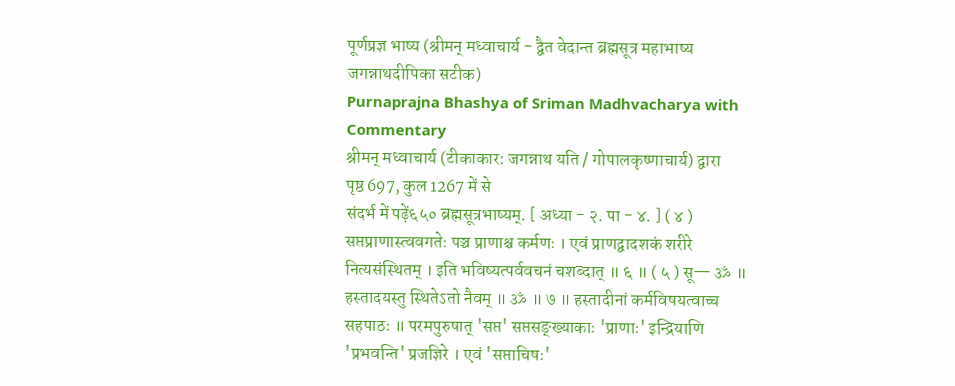पूर्णप्रज्ञ भाष्य (श्रीमन् मध्वाचार्य - द्वैत वेदान्त ब्रह्मसूत्र महाभाष्य जगन्नाथदीपिका सटीक)
Purnaprajna Bhashya of Sriman Madhvacharya with Commentary
श्रीमन् मध्वाचार्य (टीकाकार: जगन्नाथ यति / गोपालकृष्णाचार्य) द्वारा
पृष्ठ 697, कुल 1267 में से
संदर्भ में पढ़ें६५० ब्रह्मसूत्रभाष्यम्. [ अध्या - २. पा - ४. ] ( ४ ) सप्तप्राणास्त्ववगतेः पञ्च प्राणाश्च कर्मणः । एवं प्राणद्वादशकं शरीरे नित्यसंस्थितम् । इति भविष्यत्पर्ववचनं चशब्दात् ॥ ६ ॥ ( ५ ) सू— ॐ ॥ हस्तादयस्तु स्थितेऽतो नैवम् ॥ ॐ ॥ ७ ॥ हस्तादीनां कर्मविषयत्वाच्च सहपाठः ॥ परमपुरुषात् 'सप्त' सप्तसङ्ख्याकाः 'प्राणाः' इन्द्रियाणि 'प्रभवन्ति' प्रजज्ञिरे । एवं 'सप्ताचिषः'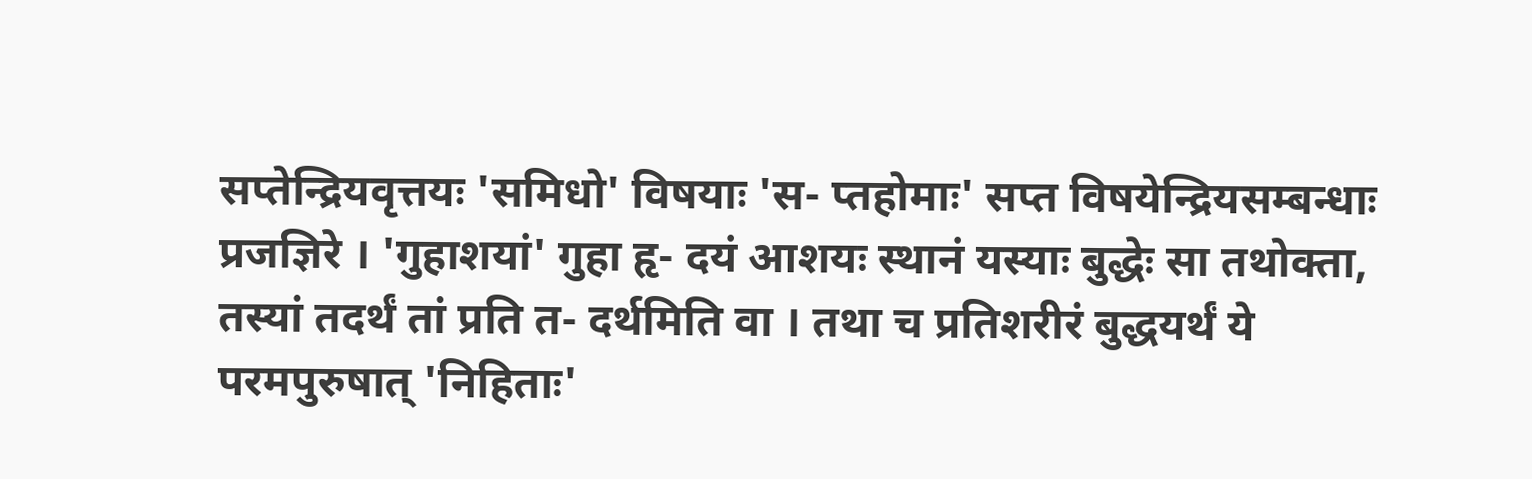सप्तेन्द्रियवृत्तयः 'समिधो' विषयाः 'स- प्तहोमाः' सप्त विषयेन्द्रियसम्बन्धाः प्रजज्ञिरे । 'गुहाशयां' गुहा हृ- दयं आशयः स्थानं यस्याः बुद्धेः सा तथोक्ता, तस्यां तदर्थं तां प्रति त- दर्थमिति वा । तथा च प्रतिशरीरं बुद्धयर्थं ये परमपुरुषात् 'निहिताः'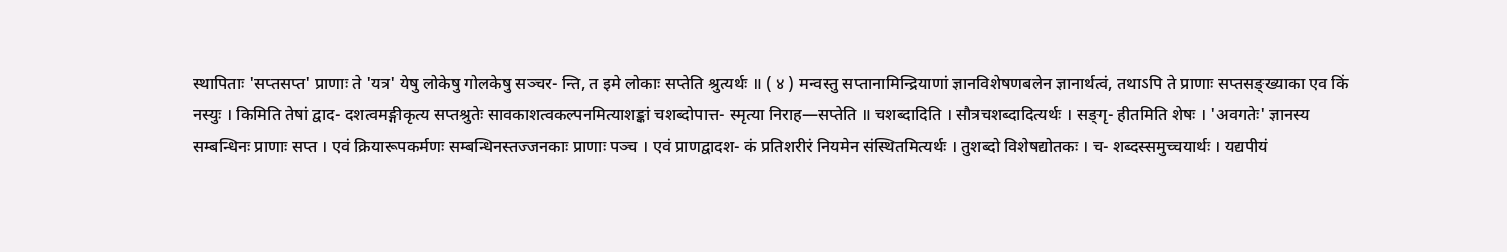स्थापिताः 'सप्तसप्त' प्राणाः ते 'यत्र' येषु लोकेषु गोलकेषु सञ्चर- न्ति, त इमे लोकाः सप्तेति श्रुत्यर्थः ॥ ( ४ ) मन्वस्तु सप्तानामिन्द्रियाणां ज्ञानविशेषणबलेन ज्ञानार्थत्वं, तथाऽपि ते प्राणाः सप्तसङ्ख्याका एव किं नस्युः । किमिति तेषां द्वाद- दशत्वमङ्गीकृत्य सप्तश्रुतेः सावकाशत्वकल्पनमित्याशङ्कां चशब्दोपात्त- स्मृत्या निराह—सप्तेति ॥ चशब्दादिति । सौत्रचशब्दादित्यर्थः । सङ्गृ- हीतमिति शेषः । 'अवगतेः' ज्ञानस्य सम्बन्धिनः प्राणाः सप्त । एवं क्रियारूपकर्मणः सम्बन्धिनस्तज्जनकाः प्राणाः पञ्च । एवं प्राणद्वादश- कं प्रतिशरीरं नियमेन संस्थितमित्यर्थः । तुशब्दो विशेषद्योतकः । च- शब्दस्समुच्चयार्थः । यद्यपीयं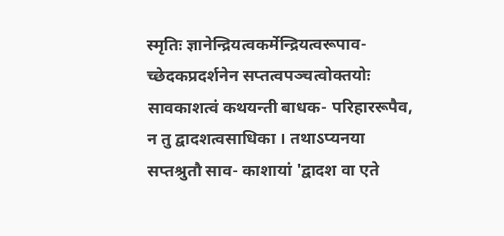स्मृतिः ज्ञानेन्द्रियत्वकर्मेन्द्रियत्वरूपाव- च्छेदकप्रदर्शनेन सप्तत्वपञ्चत्वोक्तयोः सावकाशत्वं कथयन्ती बाधक- परिहाररूपैव, न तु द्वादशत्वसाधिका । तथाऽप्यनया सप्तश्रुतौ साव- काशायां 'द्वादश वा एते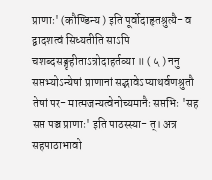प्राणाः' (कौण्डिन्य ) इति पूर्वोदाहृतश्रुत्यै- व द्वादशत्वं सिध्यतीति साऽपि चशब्दसङ्गृहीताऽत्रोदाहर्तव्या ॥ ( ५ ) ननु सप्तभ्योऽन्येषां प्राणानां सद्भावेऽप्याथर्वणश्रुतौ तेषां पर- मात्मजन्यत्वेनोच्यमानैः सप्तभिः 'सह सप्त पञ्च प्राणाः' इति पाठस्स्या- त्। अत्र सहपाठाभावो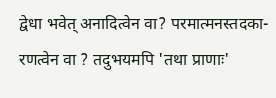द्वेधा भवेत् अनादित्वेन वा? परमात्मनस्तदका- रणत्वेन वा ? तदुभयमपि 'तथा प्राणाः'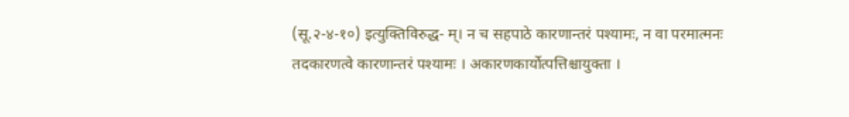(सू.२-४-१०) इत्युक्तिविरुद्ध- म्। न च सहपाठे कारणान्तरं पश्यामः, न वा परमात्मनः तदकारणत्वे कारणान्तरं पश्यामः । अकारणकार्योत्पत्तिश्चायुक्ता ।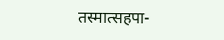तस्मात्सहपा-